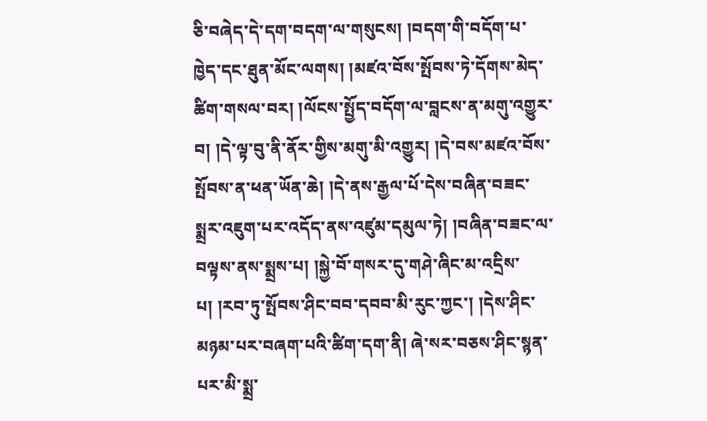ཅི་བཞེད་དེ་དག་བདག་ལ་གསུངས། །བདག་གི་བདོག་པ་ཁྱེད་དང་ཐུན་མོང་ལགས། །མཛའ་བོས་སྤོབས་ཏེ་དོགས་མེད་ཚིག་གསལ་བར། །ལོངས་སྤྱོད་བདོག་ལ་བླངས་ན་མགུ་འགྱུར་བ། །དེ་ལྟ་བུ་ནི་ནོར་གྱིས་མགུ་མི་འགྱུར། །དེ་བས་མཛའ་བོས་སྤོབས་ན་ཕན་ཡོན་ཆེ། །དེ་ནས་རྒྱལ་པོ་དེས་བཞིན་བཟང་སྨྲར་འཇུག་པར་འདོད་ནས་འཛུམ་དམུལ་ཏེ། །བཞིན་བཟང་ལ་བལྟས་ནས་སྨྲས་པ། །སྐྱེ་བོ་གསར་དུ་གཤེ་ཞིང་མ་འདྲིས་པ། །རབ་ཏུ་སྤོབས་ཤིང་བབ་དབབ་མི་རུང་ཀྱང་། །དེས་ཤིང་མཉམ་པར་བཞག་པའི་ཚིག་དག་ནི། ཞེ་སར་བཅས་ཤིང་སྙན་པར་མི་སྨྲ་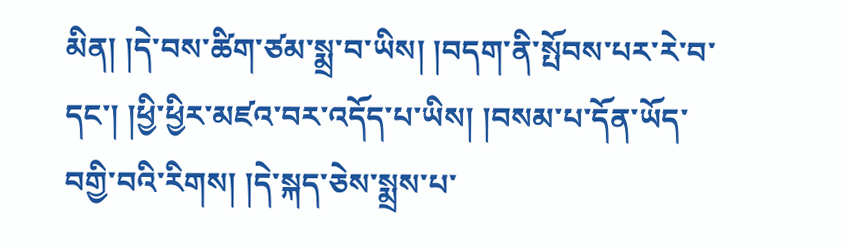མིན། །དེ་བས་ཚིག་ཙམ་སྨྲ་བ་ཡིས། །བདག་ནི་སྤོབས་པར་རེ་བ་དང་། །ཕྱི་ཕྱིར་མཛའ་བར་འདོད་པ་ཡིས། །བསམ་པ་དོན་ཡོད་བགྱི་བའི་རིགས། །དེ་སྐད་ཅེས་སྨྲས་པ་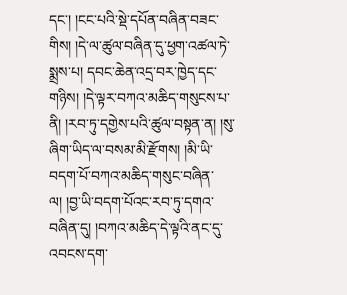དང་། །ངང་པའི་སྡེ་དཔོན་བཞིན་བཟང་གིས། །དེ་ལ་ཚུལ་བཞིན་དུ་ཕྱག་འཚལ་ཏེ་སྨྲས་པ། དབང་ཆེན་འདྲ་བར་ཁྱེད་དང་གཉིས། །དེ་ལྟར་བཀའ་མཆིད་གསུངས་པ་ནི། །རབ་ཏུ་དགྱེས་པའི་ཚུལ་བསྟན་ན། །སུ་ཞིག་ཡིད་ལ་བསམ་མི་རྫོགས། །མི་ཡི་བདག་པོ་བཀའ་མཆིད་གསུང་བཞིན་ལ། །བྱ་ཡི་བདག་པོའང་རབ་ཏུ་དགའ་བཞིན་དུ། །བཀའ་མཆིད་དེ་ལྟའི་ནང་དུ་འབངས་དག་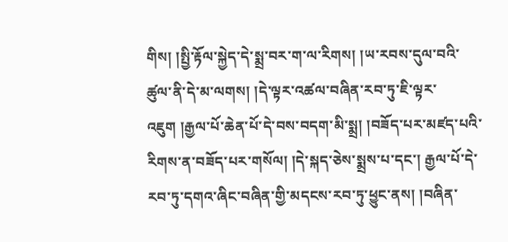གིས། །སྤྱི་རྟོལ་སྐྱེད་དེ་སྨྲ་བར་ག་ལ་རིགས། །ཡ་རབས་དུལ་བའི་ཚུལ་ནི་དེ་མ་ལགས། །དེ་ལྟར་འཚལ་བཞིན་རབ་ཏུ་ཇི་ལྟར་འཇུག །རྒྱལ་པོ་ཆེན་པོ་དེ་བས་བདག་མི་སྨྲ། །བཟོད་པར་མཛད་པའི་རིགས་ན་བཟོད་པར་གསོལ། །དེ་སྐད་ཅེས་སྨྲས་པ་དང་། རྒྱལ་པོ་དེ་རབ་ཏུ་དགའ་ཞིང་བཞིན་གྱི་མདངས་རབ་ཏུ་ཕྱུང་ནས། །བཞིན་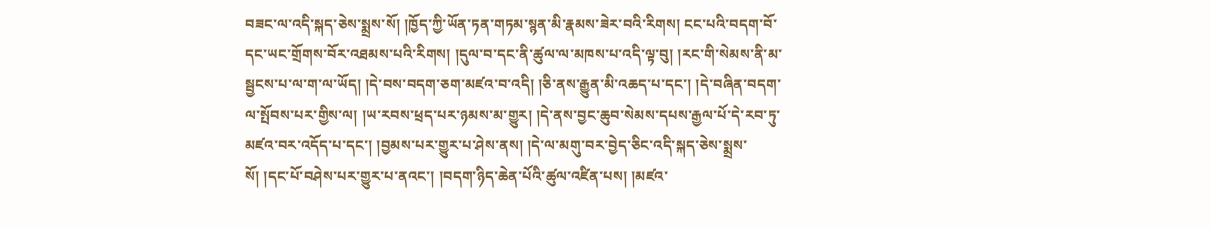བཟང་ལ་འདི་སྐད་ཅེས་སྨྲས་སོ། །ཁྱོད་ཀྱི་ཡོན་ཏན་གཏམ་སྙན་མི་རྣམས་ཟེར་བའི་རིགས། ངང་པའི་བདག་བོ་དང་ཡང་གྲོགས་བོར་འཐམས་པའི་རིགས། །དུལ་བ་དང་ནི་ཚུལ་ལ་མཁས་པ་འདི་ལྟ་བུ། །རང་གི་སེམས་ནི་མ་སྦྱངས་པ་ལ་ག་ལ་ཡོད། །དེ་བས་བདག་ཅག་མཛའ་བ་འདི། །ཅི་ནས་རྒྱུན་མི་འཆད་པ་དང་། །དེ་བཞིན་བདག་ལ་སྤོབས་པར་གྱིས་ལ། །ཡ་རབས་ཕྲད་པར་ཉམས་མ་གྱུར། །དེ་ནས་བྱང་ཆུབ་སེམས་དཔས་རྒྱལ་པོ་དེ་རབ་ཏུ་མཛའ་བར་འདོད་པ་དང་། །བྱམས་པར་གྱུར་པ་ཤེས་ནས། །དེ་ལ་མགུ་བར་བྱེད་ཅིང་འདི་སྐད་ཅེས་སྨྲས་སོ། །དང་པོ་བཤེས་པར་གྱུར་པ་ནའང་། །བདག་ཉིད་ཆེན་པོའི་ཚུལ་འཛིན་པས། །མཛའ་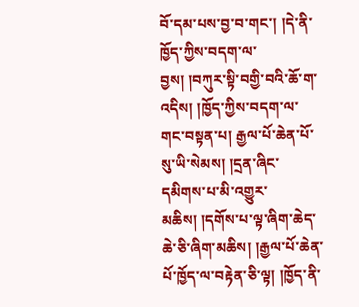བོ་དམ་པས་བྱ་བ་གང་། །དེ་ནི་ཁྱོད་ཀྱིས་བདག་ལ་བྱས། །བཀུར་སྟི་བགྱི་བའི་ཆོ་ག་འདིས། །ཁྱོད་ཀྱིས་བདག་ལ་གང་བསྟན་པ། རྒྱལ་པོ་ཆེན་པོ་སུ་ཡི་སེམས། །དྲན་ཞིང་དམིགས་པ་མི་འགྱུར་མཆིས། །དགོས་པ་ལྟ་ཞིག་ཆེད་ཆེ་ཅི་ཞིག་མཆིས། །རྒྱལ་པོ་ཆེན་པོ་ཁྱོད་ལ་བརྟེན་ཅི་ལྟ། །ཁྱོད་ནི་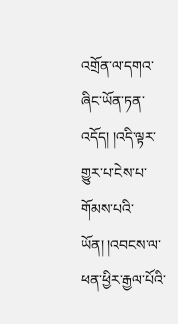འགྲོན་ལ་དགའ་ཞིང་ཡོན་ཏན་འདོད། །འདི་ལྟར་གྱུར་པ་ངེས་པ་གོམས་པའི་ཡོན། །འབངས་ལ་ཕན་ཕྱིར་རྒྱལ་པོའི་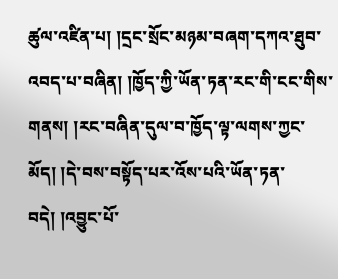ཚུལ་འཛིན་པ། །དྲང་སྲོང་མཉམ་བཞག་དཀའ་ཐུབ་འབད་པ་བཞིན། །ཁྱོད་ཀྱི་ཡོན་ཏན་རང་གི་ངང་གིས་གནས། །རང་བཞིན་དུལ་བ་ཁྱོད་ལྟ་ལགས་ཀྱང་མོད། །དེ་བས་བསྟོད་པར་འོས་པའི་ཡོན་ཏན་བདེ། །འབྱུང་པོ་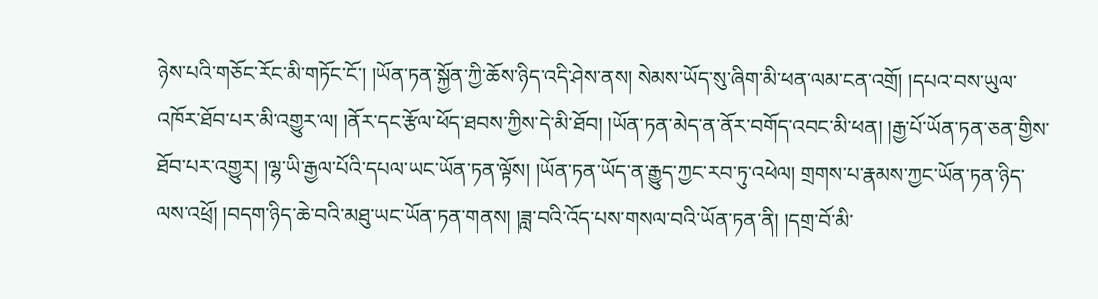ཉེས་པའི་གཅོང་རོང་མི་གཏོང་ངོ་། །ཡོན་ཏན་སྐྱོན་ཀྱི་ཆོས་ཉིད་འདི་ཤེས་ནས། སེམས་ཡོད་སུ་ཞིག་མི་ཕན་ལམ་ངན་འགྲོ། །དཔའ་བས་ཡུལ་འཁོར་ཐོབ་པར་མི་འགྱུར་ལ། །ནོར་དང་རྩོལ་ཕོད་ཐབས་ཀྱིས་དེ་མི་ཐོབ། །ཡོན་ཏན་མེད་ན་ནོར་བགོད་འབང་མི་ཕན། །རྒྱ་པོ་ཡོན་ཏན་ཅན་གྱིས་ཐོབ་པར་འགྱུར། །ལྷ་ཡི་རྒྱལ་པོའི་དཔལ་ཡང་ཡོན་ཏན་ལྟོས། །ཡོན་ཏན་ཡོད་ན་རྒྱུད་ཀྱང་རབ་ཏུ་འཕེལ། གྲགས་པ་རྣམས་ཀྱང་ཡོན་ཏན་ཉིད་ལས་འཕྲོ། །བདག་ཉིད་ཆེ་བའི་མཐུ་ཡང་ཡོན་ཏན་གནས། །ཟླ་བའི་འོད་པས་གསལ་བའི་ཡོན་ཏན་ནི། །དགྲ་བོ་མི་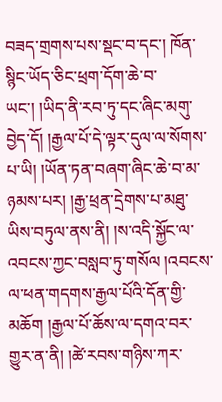བཟད་གྲགས་པས་སྡང་བ་དང་། ཁོན་སྙིང་ཡོད་ཅིང་ཕྲག་དོག་ཆེ་བ་ཡང་། །ཡིད་ནི་རབ་ཏུ་དང་ཞིང་མགུ་བྱེད་དོ། །རྒྱལ་པོ་དེ་ལྟར་དུལ་ལ་སོགས་པ་ཡི། །ཡོན་ཏན་བཞག་ཞིང་ཆེ་བ་མ་ཉམས་པར། །རྒྱ་ཕྲན་དྲེགས་པ་མཐུ་ཡིས་བཏུལ་ནས་ནི། །ས་འདི་སྐྱོང་ལ་འབངས་ཀྱང་བསླབ་ཏུ་གསོལ །འབངས་ལ་ཕན་གདགས་རྒྱལ་པོའི་དོན་གྱི་མཆོག །རྒྱལ་པོ་ཆོས་ལ་དགའ་བར་གྱུར་ན་ནི། །ཚེ་རབས་གཉིས་ཀར་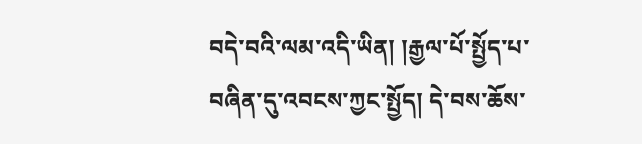བདེ་བའི་ལམ་འདི་ཡིན། །རྒྱལ་པོ་སྤྱོད་པ་བཞིན་དུ་འབངས་ཀྱང་སྤྱོད། དེ་བས་ཆོས་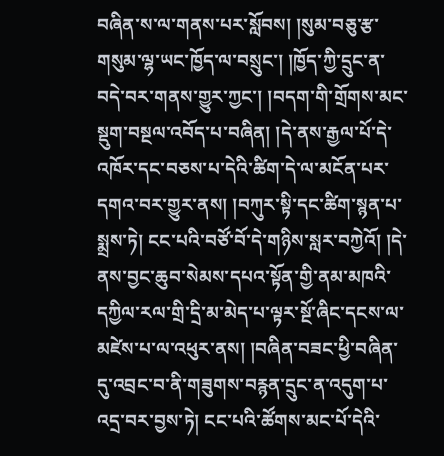བཞིན་ས་ལ་གནས་པར་སློབས། །སུམ་བཅུ་རྩ་གསུམ་ལྷ་ཡང་ཁྱོད་ལ་བསྲུང་། །ཁྱོད་ཀྱི་དྲུང་ན་བདེ་བར་གནས་གྱུར་ཀྱང་། །བདག་གི་གྲོགས་མང་སྡུག་བསྔལ་འབོད་པ་བཞིན། །དེ་ནས་རྒྱལ་པོ་དེ་འཁོར་དང་བཅས་པ་དེའི་ཚིག་དེ་ལ་མངོན་པར་དགའ་བར་གྱུར་ནས། །བཀུར་སྟི་དང་ཚིག་སྙན་པ་སྨྲས་ཏེ། ངང་པའི་བཙོ་བོ་དེ་གཉིས་སླར་བཀྱེའོ། །དེ་ནས་བྱང་ཆུབ་སེམས་དཔའ་སྟོན་གྱི་ནམ་མཁའི་དཀྱིལ་རལ་གྲི་དྲི་མ་མེད་པ་ལྟར་སྔོ་ཞིང་དངས་ལ་མཛེས་པ་ལ་འཕུར་ནས། །བཞིན་བཟང་ཕྱི་བཞིན་དུ་འབྲང་བ་ནི་གཟུགས་བརྙན་དྲུང་ན་འདུག་པ་འདྲ་བར་བྱས་ཏེ། ངང་པའི་ཚོགས་མང་པོ་དེའི་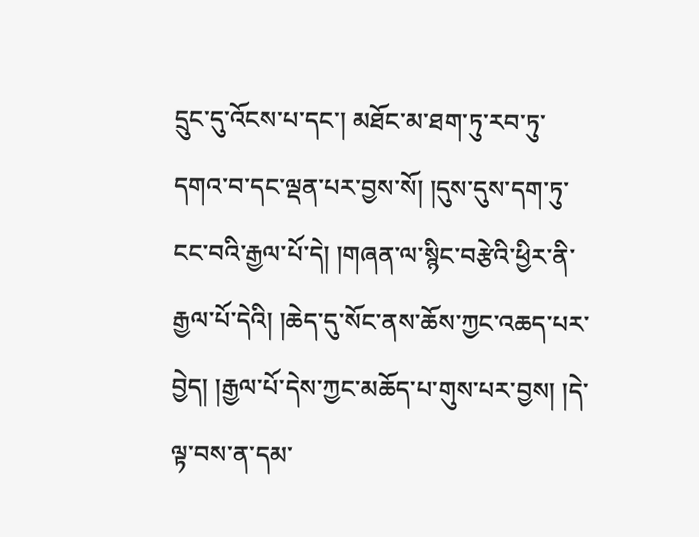དྲུང་དུ་འོངས་པ་དང་། མཐོང་མ་ཐག་ཏུ་རབ་ཏུ་དགའ་བ་དང་ལྡན་པར་བྱས་སོ། །དུས་དུས་དག་ཏུ་ངང་བའི་རྒྱལ་པོ་དེ། །གཞན་ལ་སྙིང་བརྩེའི་ཕྱིར་ནི་རྒྱལ་པོ་དེའི། །ཆེད་དུ་སོང་ནས་ཆོས་ཀྱང་འཆད་པར་བྱེད། །རྒྱལ་པོ་དེས་ཀྱང་མཆོད་པ་གུས་པར་བྱས། །དེ་ལྟ་བས་ན་དམ་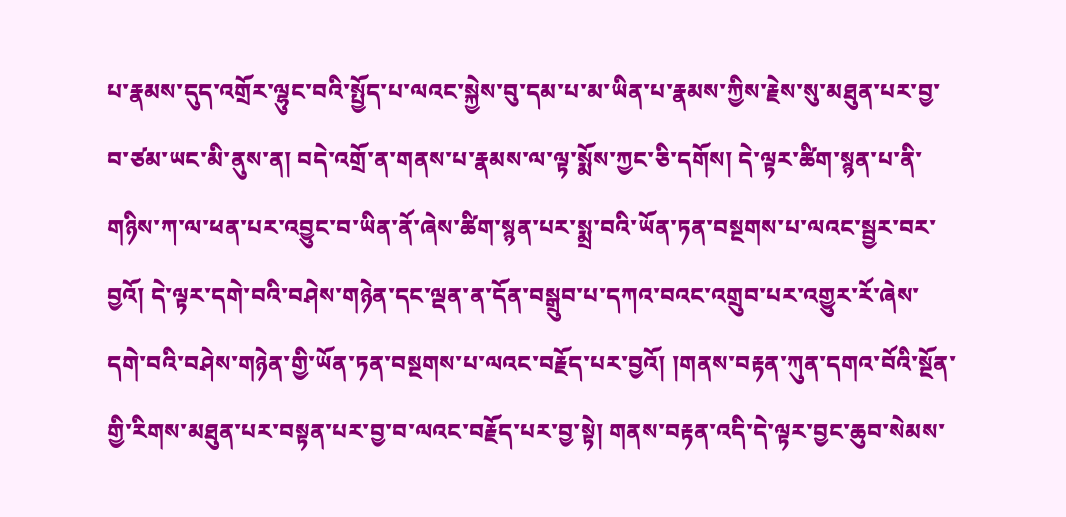པ་རྣམས་དུད་འགྲོར་ལྷུང་བའི་སྤྱོད་པ་ལའང་སྐྱེས་བུ་དམ་པ་མ་ཡིན་པ་རྣམས་ཀྱིས་རྗེས་སུ་མཐུན་པར་བྱ་བ་ཙམ་ཡང་མི་ནུས་ན། བདེ་འགྲོ་ན་གནས་པ་རྣམས་ལ་ལྟ་སྨོས་ཀྱང་ཅི་དགོས། དེ་ལྟར་ཚིག་སྙན་པ་ནི་གཉིས་ཀ་ལ་ཕན་པར་འབྱུང་བ་ཡིན་ནོ་ཞེས་ཚིག་སྙན་པར་སྨྲ་བའི་ཡོན་ཏན་བསྔགས་པ་ལའང་སྦྱར་བར་བྱའོ། དེ་ལྟར་དགེ་བའི་བཤེས་གཉེན་དང་ལྡན་ན་དོན་བསྒྲུབ་པ་དཀའ་བའང་འགྲུབ་པར་འགྱུར་རོ་ཞེས་དགེ་བའི་བཤེས་གཉེན་གྱི་ཡོན་ཏན་བསྔགས་པ་ལའང་བརྗོད་པར་བྱའོ། །གནས་བརྟན་ཀུན་དགའ་བོའི་སྔོན་གྱི་རིགས་མཐུན་པར་བསྟན་པར་བྱ་བ་ལའང་བརྗོད་པར་བྱ་སྟེ། གནས་བརྟན་འདི་དེ་ལྟར་བྱང་ཆུབ་སེམས་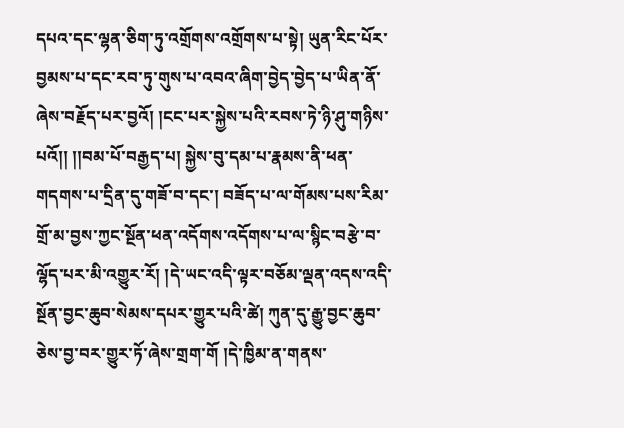དཔའ་དང་ལྷན་ཅིག་ཏུ་འགྲོགས་འགྲོགས་པ་སྟེ། ཡུན་རིང་པོར་བྱམས་པ་དང་རབ་ཏུ་གུས་པ་འབའ་ཞིག་བྱེད་བྱེད་པ་ཡིན་ནོ་ཞེས་བརྗོད་པར་བྱའོ། །ངང་པར་སྐྱེས་པའི་རབས་ཏེ་ཉི་ཤུ་གཉིས་པའོ།། །།བམ་པོ་བརྒྱད་པ། སྐྱེས་བུ་དམ་པ་རྣམས་ནི་ཕན་གདགས་པ་དྲིན་དུ་གཟོ་བ་དང་། བཟོད་པ་ལ་གོམས་པས་རིམ་གྲོ་མ་བྱས་ཀྱང་སྔོན་ཕན་འདོགས་འདོགས་པ་ལ་སྙིང་བརྩེ་བ་ལྷོད་པར་མི་འགྱུར་རོ། །དེ་ཡང་འདི་ལྟར་བཅོམ་ལྡན་འདས་འདི་སྔོན་བྱང་ཆུབ་སེམས་དཔར་གྱུར་པའི་ཚེ། ཀུན་དུ་རྒྱུ་བྱང་ཆུབ་ཅེས་བྱ་བར་གྱུར་ཏོ་ཞེས་གྲག་གོ །དེ་ཁྱིམ་ན་གནས་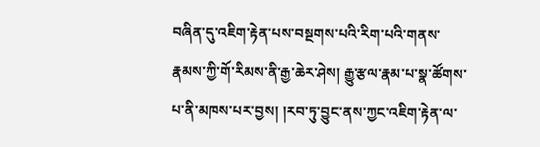བཞིན་དུ་འཇིག་རྟེན་པས་བསྔགས་པའི་རིག་པའི་གནས་རྣམས་ཀྱི་གོ་རིམས་ནི་རྒྱ་ཆེར་ཤེས། རྒྱུ་རྩལ་རྣམ་པ་སྣ་ཚོགས་པ་ནི་མཁས་པར་བྱས། །རབ་ཏུ་བྱུང་ནས་ཀྱང་འཇིག་རྟེན་ལ་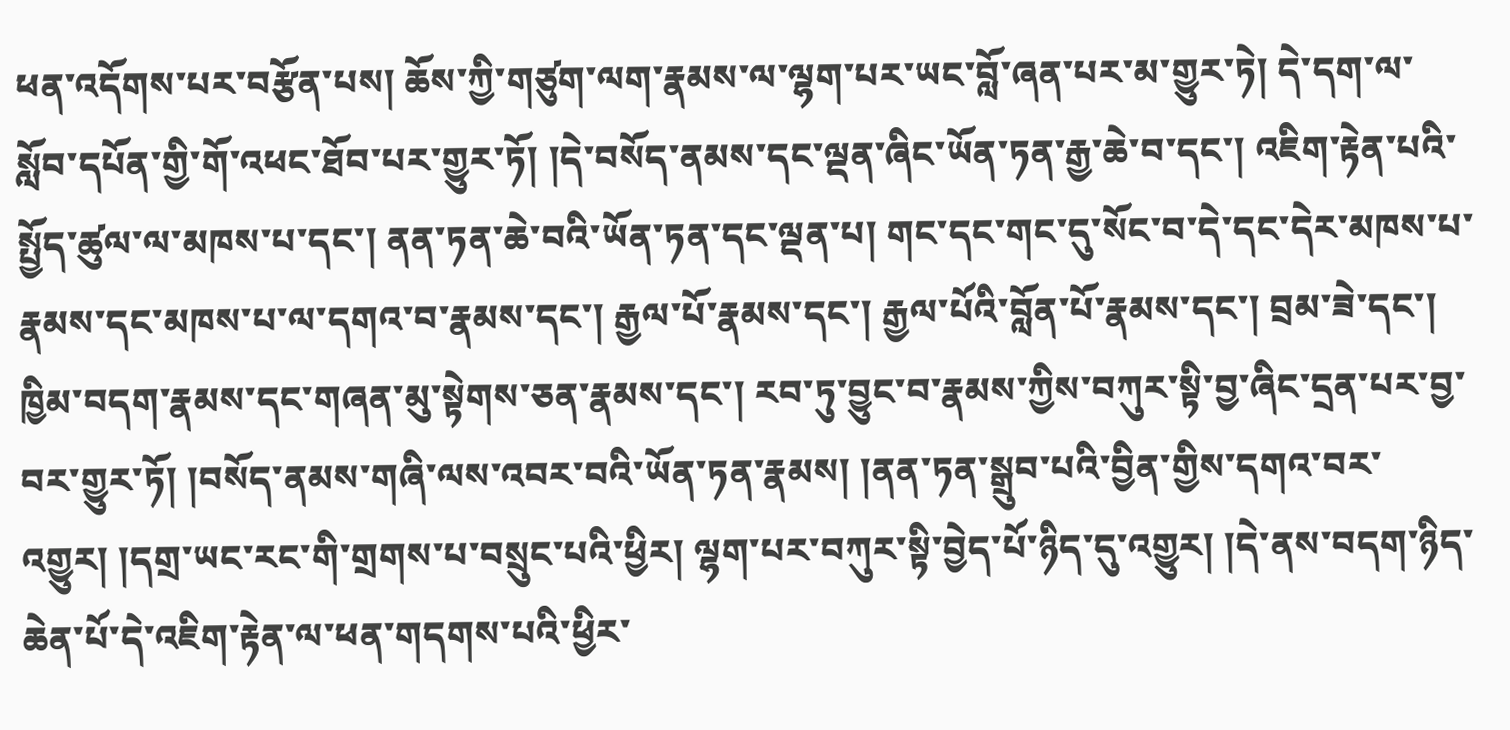ཕན་འདོགས་པར་བརྩོན་པས། ཆོས་ཀྱི་གཙུག་ལག་རྣམས་ལ་ལྷག་པར་ཡང་བློ་ཞན་པར་མ་གྱུར་ཏེ། དེ་དག་ལ་སློབ་དཔོན་གྱི་གོ་འཕང་ཐོབ་པར་གྱུར་ཏོ། །དེ་བསོད་ནམས་དང་ལྡན་ཞིང་ཡོན་ཏན་རྒྱ་ཆེ་བ་དང་། འཇིག་རྟེན་པའི་སྤྱོད་ཚུལ་ལ་མཁས་པ་དང་། ནན་ཏན་ཆེ་བའི་ཡོན་ཏན་དང་ལྡན་པ། གང་དང་གང་དུ་སོང་བ་དེ་དང་དེར་མཁས་པ་རྣམས་དང་མཁས་པ་ལ་དགའ་བ་རྣམས་དང་། རྒྱལ་པོ་རྣམས་དང་། རྒྱལ་པོའི་བློན་པོ་རྣམས་དང་། བྲམ་ཟེ་དང་། ཁྱིམ་བདག་རྣམས་དང་གཞན་མུ་སྟེགས་ཅན་རྣམས་དང་། རབ་ཏུ་བྱུང་བ་རྣམས་ཀྱིས་བཀུར་སྟི་བྱ་ཞིང་དྲན་པར་བྱ་བར་གྱུར་ཏོ། །བསོད་ནམས་གཞི་ལས་འབར་བའི་ཡོན་ཏན་རྣམས། །ནན་ཏན་སྒྲུབ་པའི་བྱིན་གྱིས་དགའ་བར་འགྱུར། །དགྲ་ཡང་རང་གི་གྲགས་པ་བསྲུང་པའི་ཕྱིར། ལྷག་པར་བཀུར་སྟི་བྱེད་པོ་ཉིད་དུ་འགྱུར། །དེ་ནས་བདག་ཉིད་ཆེན་པོ་དེ་འཇིག་རྟེན་ལ་ཕན་གདགས་པའི་ཕྱིར་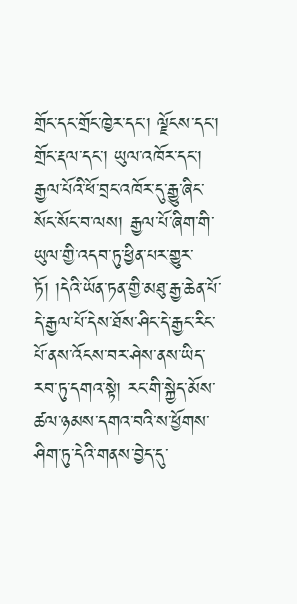གྲོང་དང་གྲོང་ཁྱེར་དང་། ལྗོངས་དང་། གྲོང་རྡལ་དང་། ཡུལ་འཁོར་དང་། རྒྱལ་པོའི་ཕོ་བྲང་འཁོར་དུ་རྒྱུ་ཞིང་སོང་སོང་བ་ལས། རྒྱལ་པོ་ཞིག་གི་ཡུལ་གྱི་འདབ་ཏུ་ཕྱིན་པར་གྱུར་ཏོ། །དེའི་ཡོན་ཏན་གྱི་མཐུ་རྒྱ་ཆེན་པོ་དེ་རྒྱལ་པོ་དེས་ཐོས་ཤིང་དེ་རྒྱང་རིང་པོ་ནས་འོངས་བར་ཤེས་ནས་ཡིད་རབ་ཏུ་དགའ་སྟེ། རང་གི་སྐྱེད་མོས་ཚལ་ཉམས་དགའ་བའི་ས་ཕྱོགས་ཤིག་ཏུ་དེའི་གནས་བྱེད་དུ་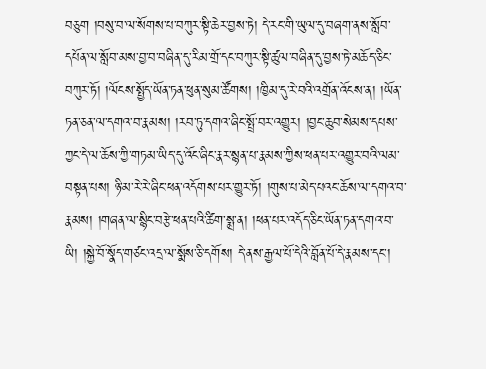བཅུག །བསུ་བ་ལ་སོགས་པ་བཀུར་སྟི་ཆེར་བྱས་ཏེ། དེ་རང་གི་ཡུལ་དུ་བཞག་ནས་སློབ་དཔོན་ལ་སློབ་མས་བྱ་བ་བཞིན་དུ་རིམ་གྲོ་དང་བཀུར་སྟི་ཚུལ་བཞིན་དུ་བྱས་ཏེ་མཆོད་ཅིང་བཀུར་ཏོ། །ལོངས་སྤྱོད་ཡོན་ཏན་ཕུན་སུམ་ཚོགས། །ཁྱིམ་དུ་རེ་བའི་འགྲོན་འོངས་ན། །ཡོན་ཏན་ཅན་ལ་དགའ་བ་རྣམས། །རབ་ཏུ་དགའ་ཞིང་སྤྲོ་བར་འགྱུར། །བྱང་ཆུབ་སེམས་དཔས་ཀྱང་དེ་ལ་ཆོས་ཀྱི་གཏམ་ཡིད་དུ་འོང་ཞིང་རྣར་སྙན་པ་རྣམས་ཀྱིས་ཕན་པར་འགྱུར་བའི་ལམ་བསྟན་པས། ཉི་མ་རེ་རེ་ཞིང་ཕན་འདོགས་པར་གྱུར་ཏོ། །གུས་པ་མེད་པའང་ཆོས་ལ་དགའ་བ་རྣམས། །གཞན་ལ་སྙིང་བརྩེ་ཕན་པའི་ཚིག་སྨྲ་ན། །ཕན་པར་འདོད་ཅིང་ཡོན་ཏན་དགའ་བ་ཡི། །སྐྱེ་བོ་སྣོད་གཙང་འདྲ་ལ་སྨོས་ཅི་དགོས། དེ་ནས་རྒྱལ་པོ་དེའི་བློན་པོ་དེ་རྣམས་དང་།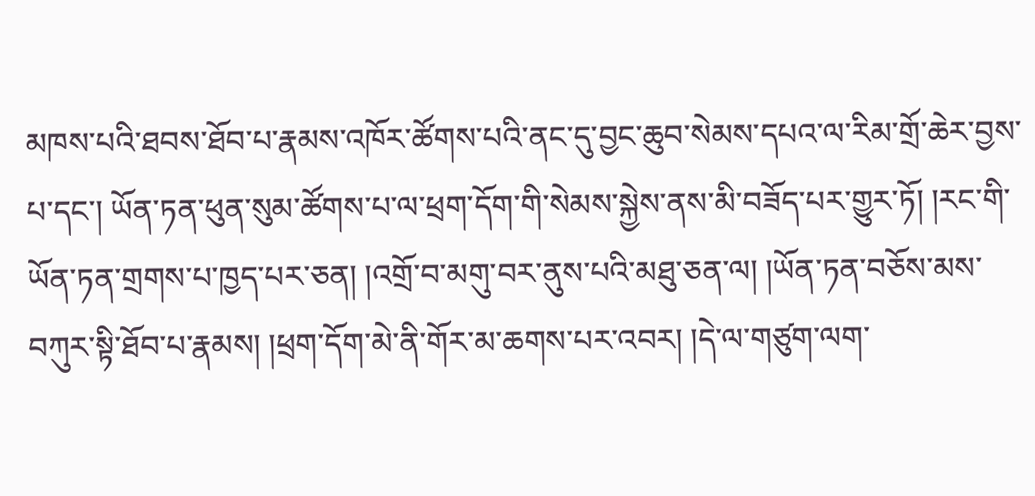མཁས་པའི་ཐབས་ཐོབ་པ་རྣམས་འཁོར་ཚོགས་པའི་ནང་དུ་བྱང་ཆུབ་སེམས་དཔའ་ལ་རིམ་གྲོ་ཆེར་བྱས་པ་དང་། ཡོན་ཏན་ཕུན་སུམ་ཚོགས་པ་ལ་ཕྲག་དོག་གི་སེམས་སྐྱེས་ནས་མི་བཟོད་པར་གྱུར་ཏོ། །རང་གི་ཡོན་ཏན་གྲགས་པ་ཁྱད་པར་ཅན། །འགྲོ་བ་མགུ་བར་ནུས་པའི་མཐུ་ཅན་ལ། །ཡོན་ཏན་བཅོས་མས་བཀུར་སྟི་ཐོབ་པ་རྣམས། །ཕྲག་དོག་མེ་ནི་གོར་མ་ཆགས་པར་འབར། །དེ་ལ་གཙུག་ལག་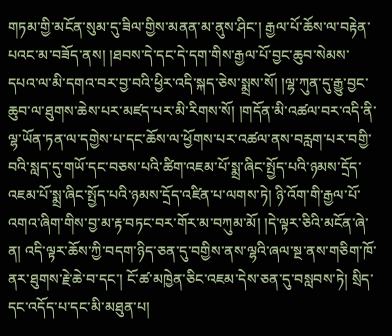གཏམ་གྱི་མངོན་སུམ་དུ་ཟིལ་གྱིས་མནན་མ་ནུས་ཤིང་། རྒྱལ་པོ་ཆོས་ལ་བརྟེན་པའང་མ་བཟོད་ནས། །ཐབས་དེ་དང་དེ་དག་གིས་རྒྱལ་པོ་བྱང་ཆུབ་སེམས་དཔའ་ལ་མི་དགའ་བར་བྱ་བའི་ཕྱིར་འདི་སྐད་ཅེས་སྨྲས་སོ། །ལྷ་ཀུན་དུ་རྒྱུ་བྱང་ཆུབ་ལ་ཐུགས་ཆེས་པར་མཛད་པར་མི་རིགས་སོ། །གདོན་མི་འཚལ་བར་འདི་ནི་ལྷ་ཡོན་ཏན་ལ་དགྱེས་པ་དང་ཆོས་ལ་ཕྱོགས་པར་འཚལ་ནས་བརླག་པར་བགྱི་བའི་སླད་དུ་གཡོ་དང་བཅས་པའི་ཚིག་འཇམ་པོ་སྨྲ་ཞིང་སྤྱོད་པའི་ཉམས་དྲོད་འཇམ་པོ་སྨྲ་ཞིང་སྤྱོད་པའི་ཉམས་དྲོད་འཛིན་པ་ལགས་ཏེ། ཉི་འོག་གི་རྒྱལ་པོ་འགའ་ཞིག་གིས་བྱ་མ་རྟ་བཏང་བར་གོར་མ་བཀུམ་མོ། །དེ་ལྟར་ཅིའི་མངོན་ཞེ་ན། འདི་ལྟར་ཆོས་ཀྱི་བདག་ཉིད་ཅན་དུ་བགྱིས་ནས་ལྷའི་ཞལ་སྔ་ནས་གཅིག་ཁོ་ནར་ཐུགས་རྗེ་ཆེ་བ་དང་། ངོ་ཚ་མཁྱེན་ཅིང་འཇམ་དེས་ཅན་དུ་བསླབས་ཏེ། སྲིད་དང་འདོད་པ་དང་མི་མཐུན་པ།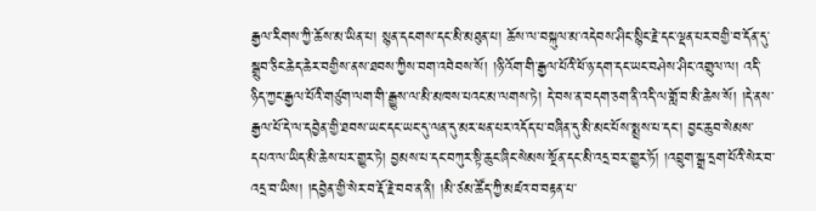རྒྱལ་རིགས་ཀྱི་ཆོས་མ་ཡིན་པ། སྙན་དངགས་དང་མི་མཐུན་པ། ཆོས་ལ་བསྐུལ་མ་འདེབས་ཤིང་སྙིང་རྗེ་དང་ལྡན་པར་བགྱི་བ་དོན་དུ་སྒྲུབ་ཅིང་ཆེད་ཆེར་བགྱིས་ནས་ཐབས་ཀྱིས་བག་འབེབས་སོ། །ཉི་འོག་གི་རྒྱལ་པོའི་ཕོ་ཉ་དག་དང་ཡང་བཤེས་ཤིང་འགྲུལ་ལ། འདི་ཉིད་ཀྱང་རྒྱལ་པོའི་གཙུག་ལག་གི་རྒྱུས་ལ་མི་མཁས་པའང་མ་ལགས་ཏེ། དེ་བས་ན་བདག་ཅག་ནི་འདི་ལ་གློ་བ་མི་ཆེས་སོ། །དེ་ནས་རྒྱལ་པོ་དེ་ལ་དབྱེན་གྱི་ཐབས་ཡང་དང་ཡང་དུ་ལན་དུ་མར་ཕན་པར་འདོད་པ་བཞིན་དུ་མི་མང་པོས་སྨྲས་པ་དང་། བྱང་ཆུབ་སེམས་དཔའ་ལ་ཡིད་མི་ཆེས་པར་གྱུར་ཏེ། བྱམས་པ་དང་བཀུར་སྟི་ཆུང་ཞིང་སེམས་སྔོན་དང་མི་འདྲ་བར་གྱུར་ཏོ། །འབྲུག་སྒྲ་དྲག་པོའི་སེར་བ་འདྲ་བ་ཡིས། །དབྱེན་གྱི་སེར་བ་རྡོ་རྗེ་བབ་ན་ནི། །མི་ཙམ་ཚོད་ཀྱི་མཛའ་བ་བརྟན་པ་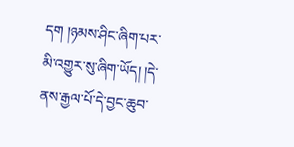དག །ཉམས་ཤིང་ཞིག་པར་མི་འགྱུར་སུ་ཞིག་ཡོད། །དེ་ནས་རྒྱལ་པོ་དེ་བྱང་ཆུབ་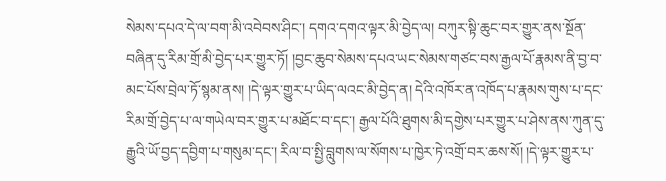སེམས་དཔའ་དེ་ལ་བག་མི་འབེབས་ཤིང་། དགའ་དགའ་ལྟར་མི་བྱེད་ལ། བཀུར་སྟི་ཆུང་བར་གྱུར་ནས་སྔོན་བཞིན་དུ་རིམ་གྲོ་མི་བྱེད་པར་གྱུར་ཏོ། །བྱང་ཆུབ་སེམས་དཔའ་ཡང་སེམས་གཙང་བས་རྒྱལ་པོ་རྣམས་ནི་བྱ་བ་མང་པོས་བྲེལ་ཏོ་སྙམ་ནས། །དེ་ལྟར་གྱུར་པ་ཡིད་ལའང་མི་བྱེད་ན། དེའི་འཁོར་ན་འཁོད་པ་རྣམས་གུས་པ་དང་རིམ་གྲོ་བྱེད་པ་ལ་གཡེལ་བར་གྱུར་པ་མཐོང་བ་དང་། རྒྱལ་པོའི་ཐུགས་མི་དགྱེས་པར་གྱུར་པ་ཤེས་ནས་ཀུན་དུ་རྒྱུའི་ཡོ་བྱད་དབྱིག་པ་གསུམ་དང་། རིལ་བ་སྤྱི་བླུགས་ལ་སོགས་པ་ཁྱེར་ཏེ་འགྲོ་བར་ཆས་སོ། །དེ་ལྟར་གྱུར་པ་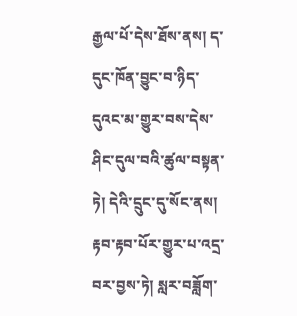རྒྱལ་པོ་དེས་ཐོས་ནས། ད་དུང་ཁོན་བྱུང་བ་ཉིད་དུའང་མ་གྱུར་བས་དེས་ཤིང་དུལ་བའི་ཚུལ་བསྟན་ཏེ། དེའི་དྲུང་དུ་སོང་ནས། རྟབ་རྟབ་པོར་གྱུར་པ་འདྲ་བར་བྱས་ཏེ། སླར་བཟློག་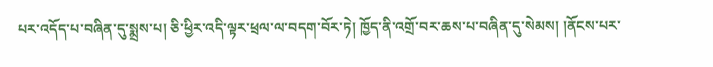པར་འདོད་པ་བཞིན་དུ་སྨྲས་པ། ཅི་ཕྱིར་འདི་ལྟར་ཕྲལ་ལ་བདག་བོར་ཏེ། ཁྱོད་ནི་འགྲོ་བར་ཆས་པ་བཞིན་དུ་སེམས། །ནོངས་པར་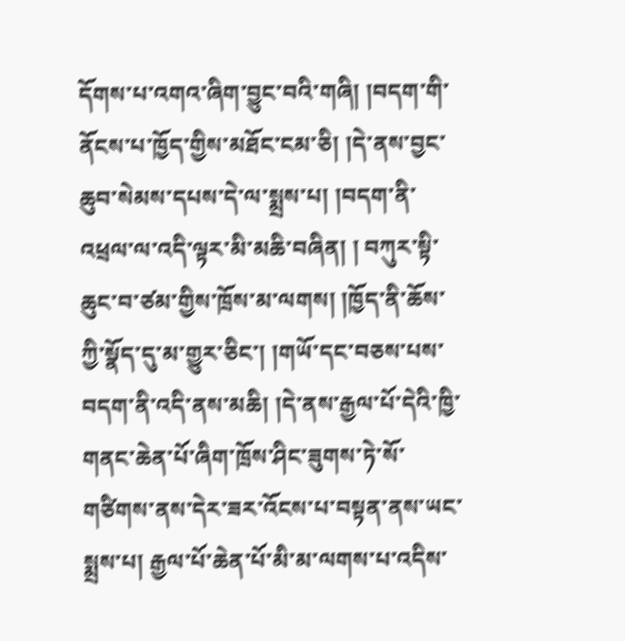དོགས་པ་འགའ་ཞིག་བྱུང་བའི་གཞི། །བདག་གི་ནོངས་པ་ཁྱོད་གྱིས་མཐོང་ངམ་ཅི། །དེ་ནས་བྱང་ཆུབ་སེམས་དཔས་དེ་ལ་སྨྲས་པ། །བདག་ནི་འཕྲལ་ལ་འདི་ལྟར་མི་མཆི་བཞིན། ། བཀུར་སྟི་ཆུང་བ་ཙམ་གྱིས་ཁྲོས་མ་ལགས། །ཁྱོད་ནི་ཆོས་ཀྱི་སྣོད་དུ་མ་གྱུར་ཅིང་། །གཡོ་དང་བཅས་པས་བདག་ནི་འདི་ནས་མཆི། །དེ་ནས་རྒྱལ་པོ་དེའི་ཁྱི་གནང་ཆེན་པོ་ཞིག་ཁྲོས་ཤིང་ཟུགས་ཏེ་སོ་གཙིགས་ནས་དེར་ཟར་འོངས་པ་བསྟན་ནས་ཡང་སྨྲས་པ། རྒྱལ་པོ་ཆེན་པོ་མི་མ་ལགས་པ་འདིས་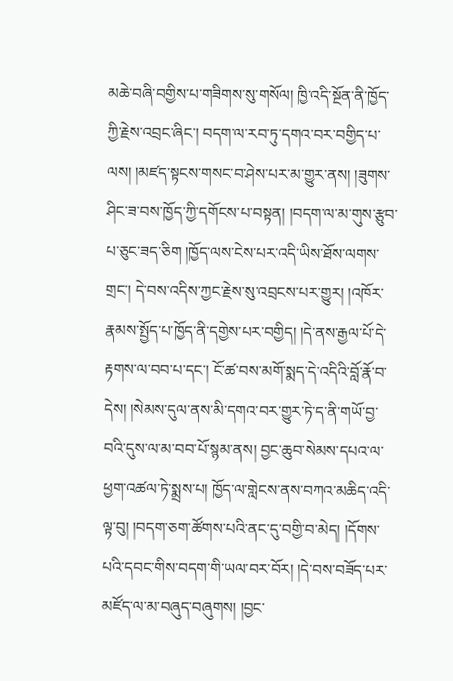མཆེ་བཞི་བགྱིས་པ་གཟིགས་སུ་གསོལ། ཁྱི་འདི་སྔོན་ནི་ཁྱོད་ཀྱི་རྗེས་འབྲང་ཞིང་། བདག་ལ་རབ་ཏུ་དགའ་བར་བགྱིད་པ་ལས། །མཛད་སྟངས་གསང་བ་ཤེས་པར་མ་གྱུར་ནས། །ཟུགས་ཤིང་ཟ་བས་ཁྱོད་ཀྱི་དགོངས་པ་བསྟན། །བདག་ལ་མ་གུས་རྩུབ་པ་ཅུང་ཟད་ཅིག །ཁྱོད་ལས་ངེས་པར་འདི་ཡིས་ཐོས་ལགས་གྲང་། དེ་བས་འདིས་ཀྱང་རྗེས་སུ་འབྲངས་པར་གྱུར། །འཁོར་རྣམས་སྤྱོད་པ་ཁྱོད་ནི་དགྱེས་པར་བགྱིད། །དེ་ནས་རྒྱལ་པོ་དེ་རྟགས་ལ་བབ་པ་དང་། ངོ་ཚ་བས་མགོ་སྨད་དེ་འདིའི་བློ་རྣོ་བ་དེས། །སེམས་དུལ་ནས་མི་དགའ་བར་གྱུར་ཏེ་ད་ནི་གཡོ་བྱ་བའི་དུས་ལ་མ་བབ་པོ་སྙམ་ནས། བྱང་ཆུབ་སེམས་དཔའ་ལ་ཕྱག་འཚལ་ཏེ་སྨྲས་པ། ཁྱོད་ལ་གླེངས་ནས་བཀའ་མཆིད་འདི་ལྟ་བུ། །བདག་ཅག་ཚོགས་པའི་ནང་དུ་བགྱི་བ་མེད། །དོགས་པའི་དབང་གིས་བདག་གི་ཡལ་བར་བོར། །དེ་བས་བཟོད་པར་མཛོད་ལ་མ་བཞུད་བཞུགས། །བྱང་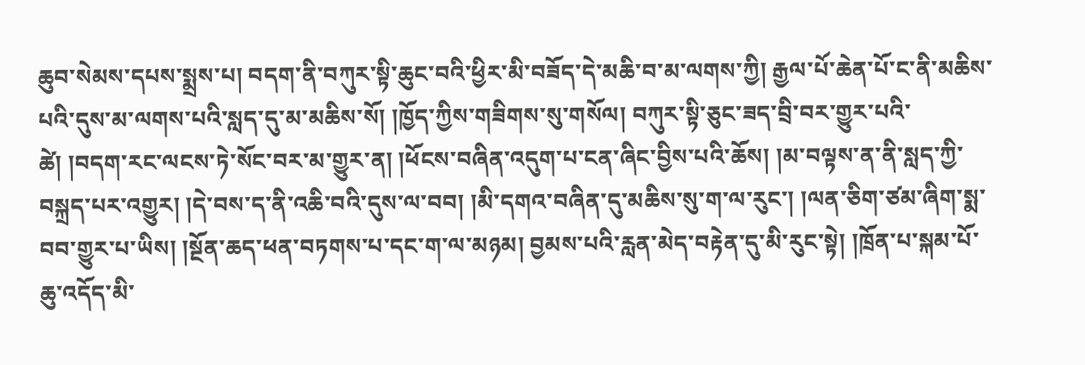ཆུབ་སེམས་དཔས་སྨྲས་པ། བདག་ནི་བཀུར་སྟི་ཆུང་བའི་ཕྱིར་མི་བཟོད་དེ་མཆི་བ་མ་ལགས་ཀྱི། རྒྱལ་པོ་ཆེན་པོ་ང་ནི་མཆིས་པའི་དུས་མ་ལགས་པའི་སླད་དུ་མ་མཆིས་སོ། །ཁྱོད་ཀྱིས་གཟིགས་སུ་གསོལ། བཀུར་སྟི་ཅུང་ཟད་བྲི་བར་གྱུར་པའི་ཚེ། །བདག་རང་ལངས་ཏེ་སོང་བར་མ་གྱུར་ན། །ཕོངས་བཞིན་འདུག་པ་ངན་ཞིང་བྱིས་པའི་ཆོས། །མ་བལྟས་ན་ནི་སླད་ཀྱི་བསྐྲད་པར་འགྱུར། །དེ་བས་ད་ནི་འཆི་བའི་དུས་ལ་བབ། །མི་དགའ་བཞིན་དུ་མཆིས་སུ་ག་ལ་རུང་། །ལན་ཅིག་ཙམ་ཞིག་སྨ་བབ་གྱུར་པ་ཡིས། །སྔོན་ཆད་ཕན་བཏགས་པ་དང་ག་ལ་མཉམ། བྱམས་པའི་རླན་མེད་བརྟེན་དུ་མི་རུང་སྟེ། །ཁྲོན་པ་སྐམ་པོ་ཆུ་འདོད་མི་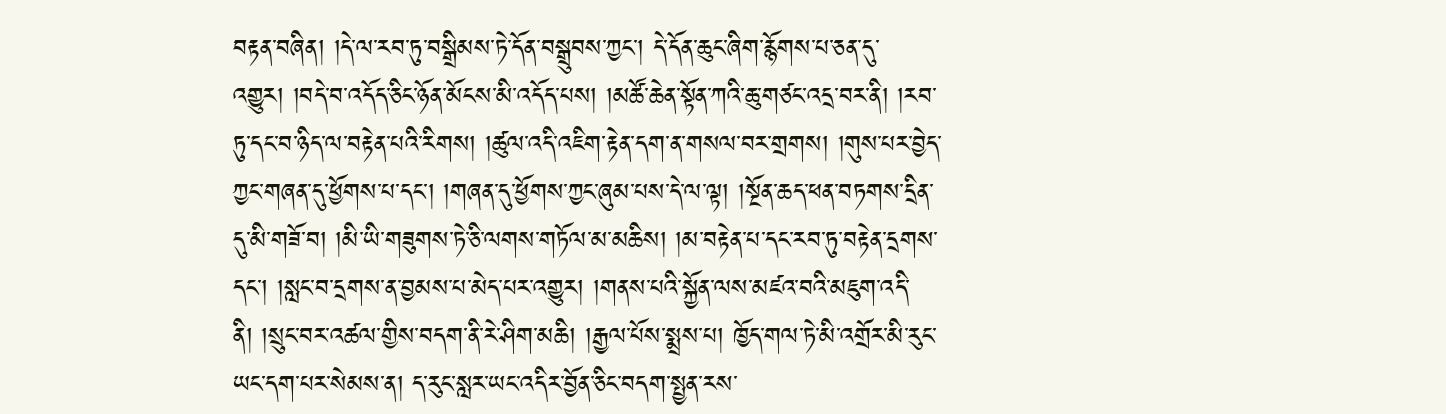བརྟན་བཞིན། །དེ་ལ་རབ་ཏུ་བསྒྲིམས་ཏེ་དོན་བསྒྲུབས་ཀྱང་། དེ་དོན་ཆུང་ཞིག་རྙོགས་པ་ཅན་དུ་འགྱུར། །བདེ་བ་འདོད་ཅིང་ཉོན་མོངས་མི་འདོད་པས། །མཚོ་ཆེན་སྟོན་ཀའི་ཆུ་གཙང་འདྲ་བར་ནི། །རབ་ཏུ་དང་བ་ཉིད་ལ་བརྟེན་པའི་རིགས། །ཚུལ་འདི་འཇིག་རྟེན་དག་ན་གསལ་བར་གྲགས། །གུས་པར་བྱེད་ཀྱང་གཞན་དུ་ཕྱོགས་པ་དང་། །གཞན་དུ་ཕྱོགས་ཀྱང་ཞུམ་པས་དེ་ལ་ལྟ། །སྔོན་ཆད་ཕན་བཏགས་དྲིན་དུ་མི་གཟོ་བ། །མི་ཡི་གཟུགས་ཏེ་ཅི་ལགས་གཏོལ་མ་མཆིས། །མ་བརྟེན་པ་དང་རབ་ཏུ་བརྟེན་དྲགས་དང་། །སླང་བ་དྲགས་ན་བྱམས་པ་མེད་པར་འགྱུར། །གནས་པའི་སྐྱོན་ལས་མཛའ་བའི་མཇུག་འདི་ནི། །སྲུང་བར་འཚལ་གྱིས་བདག་ནི་རེ་ཤིག་མཆི། །རྒྱལ་པོས་སྨྲས་པ། ཁྱོད་གལ་ཏེ་མི་འགྲོར་མི་རུང་ཡང་དག་པར་སེམས་ན། ད་རུང་སླར་ཡང་འདིར་བྱོན་ཅིང་བདག་སྤྱན་རས་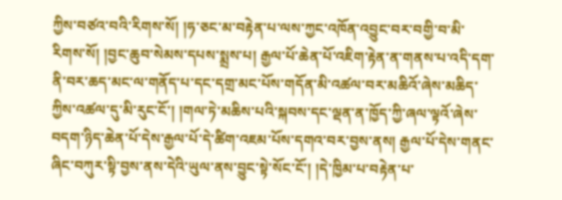ཀྱིས་བཙའ་བའི་རིགས་སོ། །ཧ་ཅང་མ་བརྟེན་པ་ལས་ཀྱང་འཁོན་འབྱུང་བར་བགྱི་བ་མི་རིགས་སོ། །བྱང་ཆུབ་སེམས་དཔས་སྨྲས་པ། རྒྱལ་པོ་ཆེན་པོ་འཇིག་རྟེན་ན་གནས་པ་འདི་དག་ནི་བར་ཆད་མང་ལ་གནོད་པ་དང་དགྲ་མང་པོས་གདོན་མི་འཚལ་བར་མཆིའོ་ཞེས་མཆིད་ཀྱིས་འཚལ་དུ་མི་རུང་ངོ་། །གལ་ཏེ་མཆིས་པའི་སྐབས་དང་ལྡན་ན་ཁྱོད་ཀྱི་ཞལ་ལྟའོ་ཞེས་བདག་ཉིད་ཆེན་པོ་དེས་རྒྱལ་པོ་དེ་ཚིག་འཇམ་པོས་དགའ་བར་བྱས་ནས། རྒྱལ་པོ་དེས་གནང་ཞིང་བཀུར་སྟི་བྱས་ནས་དེའི་ཡུལ་ནས་བྱུང་སྟེ་སོང་ངོ་། །དེ་ཁྱིམ་པ་བརྟེན་པ་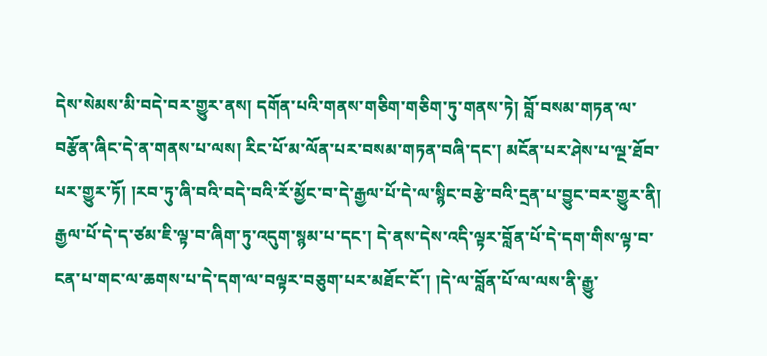དེས་སེམས་མི་བདེ་བར་གྱུར་ནས། དགོན་པའི་གནས་གཅིག་གཅིག་ཏུ་གནས་ཏེ། བློ་བསམ་གཏན་ལ་བརྩོན་ཞིང་དེ་ན་གནས་པ་ལས། རིང་པོ་མ་ལོན་པར་བསམ་གཏན་བཞི་དང་། མངོན་པར་ཤེས་པ་ལྔ་ཐོབ་པར་གྱུར་ཏོ། །རབ་ཏུ་ཞི་བའི་བདེ་བའི་རོ་མྱོང་བ་དེ་རྒྱལ་པོ་དེ་ལ་སྙིང་བརྩེ་བའི་དྲན་པ་བྱུང་བར་གྱུར་ནི། རྒྱལ་པོ་དེ་ད་ཙམ་ཇི་ལྟ་བ་ཞིག་ཏུ་འདུག་སྙམ་པ་དང་། དེ་ནས་དེས་འདི་ལྟར་བློན་པོ་དེ་དག་གིས་ལྟ་བ་ངན་པ་གང་ལ་ཆགས་པ་དེ་དག་ལ་བལྟར་བཅུག་པར་མཐོང་ངོ་། །དེ་ལ་བློན་པོ་ལ་ལས་ནི་རྒྱུ་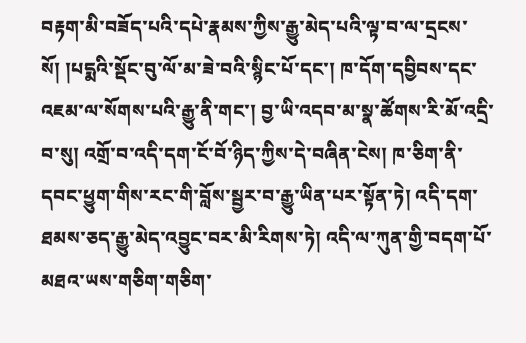བརྟག་མི་བཟོད་པའི་དཔེ་རྣམས་ཀྱིས་རྒྱུ་མེད་པའི་ལྟ་བ་ལ་དྲངས་སོ། །པདྨའི་སྡོང་བུ་ལོ་མ་ཟེ་བའི་སྙིང་པོ་དང་། ཁ་དོག་དབྱིབས་དང་འཇམ་ལ་སོགས་པའི་རྒྱུ་ནི་གང་། བྱ་ཡི་འདབ་མ་སྣ་ཚོགས་རི་མོ་འདྲི་བ་སུ། འགྲོ་བ་འདི་དག་ངོ་བོ་ཉིད་ཀྱིས་དེ་བཞིན་ངེས། ཁ་ཅིག་ནི་དབང་ཕྱུག་གིས་རང་གི་བློས་སྦྱར་བ་རྒྱུ་ཡིན་པར་སྟོན་ཏེ། འདི་དག་ཐམས་ཅད་རྒྱུ་མེད་འབྱུང་བར་མི་རིགས་ཏེ། འདི་ལ་ཀུན་གྱི་བདག་པོ་མཐའ་ཡས་གཅིག་གཅིག་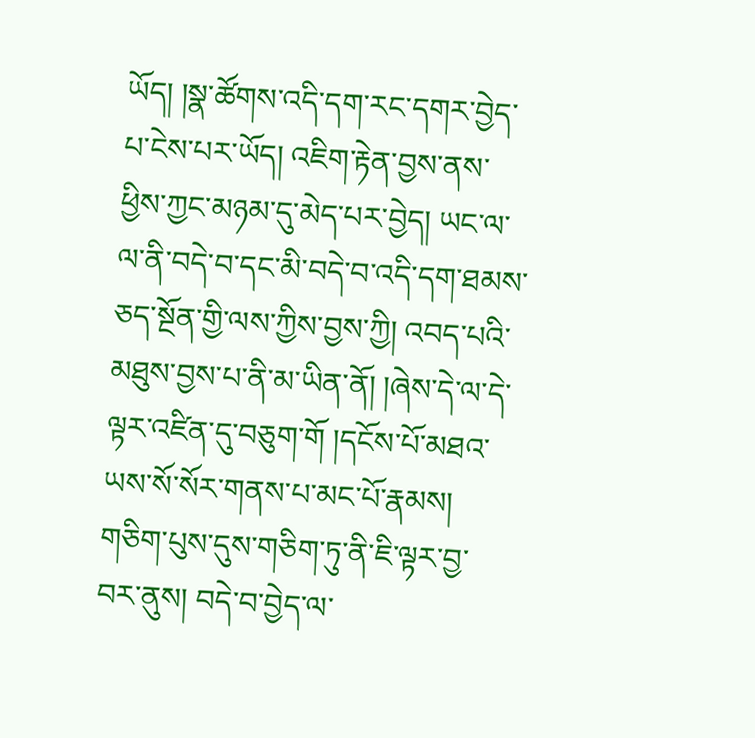ཡོད། །སྣ་ཚོགས་འདི་དག་རང་དགར་བྱེད་པ་ངེས་པར་ཡོད། འཇིག་རྟེན་བྱས་ནས་ཕྱིས་ཀྱང་མཉམ་དུ་མེད་པར་བྱེད། ཡང་ལ་ལ་ནི་བདེ་བ་དང་མི་བདེ་བ་འདི་དག་ཐམས་ཅད་སྔོན་གྱི་ལས་ཀྱིས་བྱས་ཀྱི། འབད་པའི་མཐུས་བྱས་པ་ནི་མ་ཡིན་ནོ། །ཞེས་དེ་ལ་དེ་ལྟར་འཛིན་དུ་བཅུག་གོ །དངོས་པོ་མཐའ་ཡས་སོ་སོར་གནས་པ་མང་པོ་རྣམས། གཅིག་པུས་དུས་གཅིག་ཏུ་ནི་ཇི་ལྟར་བྱ་བར་ནུས། བདེ་བ་བྱེད་ལ་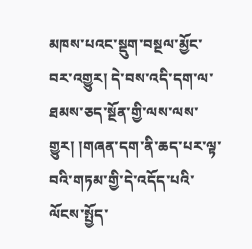མཁས་པའང་སྡུག་བསྔལ་མྱོང་བར་འགྱུར། དེ་བས་འདི་དག་ལ་ཐམས་ཅད་སྔོན་གྱི་ལས་ལས་གྱུར། །གཞན་དག་ནི་ཆད་པར་ལྟ་བའི་གཏམ་གྱི་དེ་འདོད་པའི་ལོངས་སྤྱོད་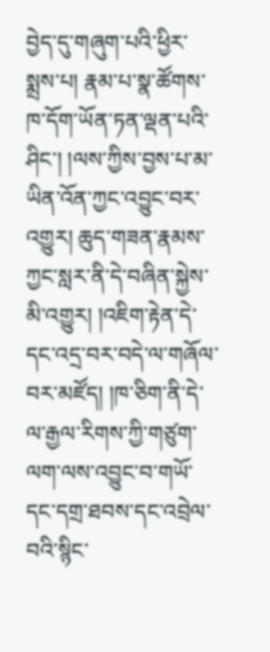བྱེད་དུ་གཞུག་པའི་ཕྱིར་སྨྲས་པ། རྣམ་པ་སྣ་ཚོགས་ཁ་དོག་ཡོན་ཏན་ལྡན་པའི་ཤིང་། །ལས་ཀྱིས་བྱས་པ་མ་ཡིན་འོན་ཀྱང་འབྱུང་བར་འགྱུར། ཆུད་གཟན་རྣམས་ཀྱང་སླར་ནི་དེ་བཞིན་སྐྱེས་མི་འགྱུར། །འཇིག་རྟེན་དེ་དང་འདྲ་བར་བདེ་ལ་གཞོལ་བར་མཛོད། །ཁ་ཅིག་ནི་དེ་ལ་རྒྱལ་རིགས་ཀྱི་གཙུག་ལག་ལས་འབྱུང་བ་གཡོ་དང་དགྲ་ཐབས་དང་འབྲེལ་བའི་སྙིང་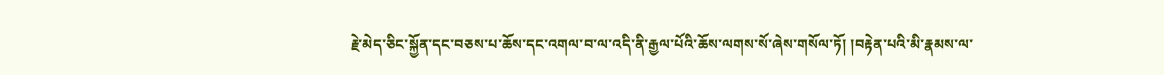རྗེ་མེད་ཅིང་སྐྱོན་དང་བཅས་པ་ཆོས་དང་འགལ་བ་ལ་འདི་ནི་རྒྱལ་པོའི་ཆོས་ལགས་སོ་ཞེས་གསོལ་ཏོ། །བརྟེན་པའི་མི་རྣམས་ལ་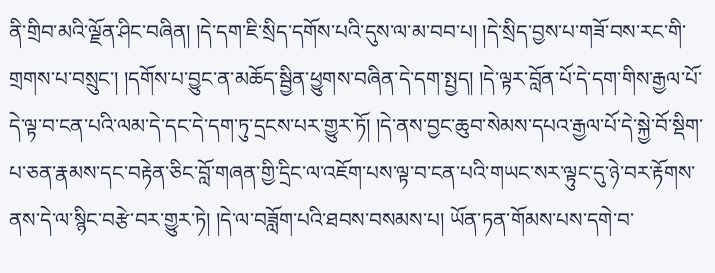ནི་གྲིབ་མའི་ལྗོན་ཤིང་བཞིན། །དེ་དག་ཇི་སྲིད་དགོས་པའི་དུས་ལ་མ་བབ་པ། །དེ་སྲིད་བྱས་པ་གཟོ་བས་རང་གི་གྲགས་པ་བསྲུང་། །དགོས་པ་བྱུང་ན་མཆོད་སྦྱིན་ཕྱུགས་བཞིན་དེ་དག་སྤྱད། །དེ་ལྟར་བློན་པོ་དེ་དག་གིས་རྒྱལ་པོ་དེ་ལྟ་བ་ངན་པའི་ལམ་དེ་དང་དེ་དག་ཏུ་དྲངས་པར་གྱུར་ཏོ། །དེ་ནས་བྱང་ཆུབ་སེམས་དཔའ་རྒྱལ་པོ་དེ་སྐྱེ་བོ་སྡིག་པ་ཅན་རྣམས་དང་བརྟེན་ཅིང་བློ་གཞན་གྱི་དྲིང་ལ་འཇོག་པས་ལྟ་བ་ངན་པའི་གཡང་སར་ལྟུང་དུ་ཉེ་བར་རྟོགས་ནས་དེ་ལ་སྙིང་བརྩེ་བར་གྱུར་ཏེ། །དེ་ལ་བཟློག་པའི་ཐབས་བསམས་པ། ཡོན་ཏན་གོམས་པས་དགེ་བ་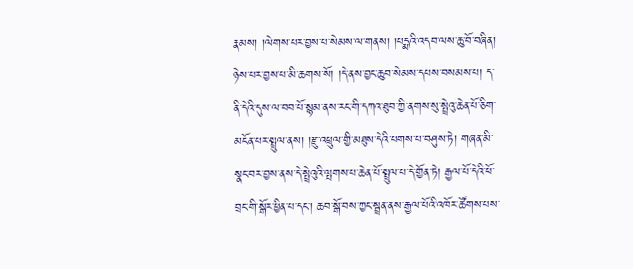རྣམས། །ལེགས་པར་བྱས་པ་སེམས་ལ་གནས། །པདྨའི་འདབ་ལས་ཆུ་བོ་བཞིན། ཉེས་པར་བྱས་པ་མི་ཆགས་སོ། །དེ་ནས་བྱང་ཆུབ་སེམས་དཔས་བསམས་པ། ད་ནི་དེའི་དུས་ལ་བབ་པོ་སྙམ་ནས་རང་གི་དཀའ་ཐུབ་ཀྱི་ནགས་སུ་སྤྲེའུ་ཆེན་པོ་ཅིག་མངོན་པར་སྤྲུལ་ནས། །རྫུ་འཕྲུལ་གྱི་མཐུས་དེའི་པགས་པ་བཤུས་ཏེ། གཞན་མི་སྣང་བར་བྱས་ནས་དེ་སྤྲེའུའི་ལྤགས་པ་ཆེན་པོ་སྤྲུལ་པ་དེ་གྱོན་ཏེ། རྒྱལ་པོ་དེའི་ཕོ་བྲང་གི་སྒོར་ཕྱིན་པ་དང་། ཆབ་སྒོ་བས་ཀྱང་སྦྲན་ནས་རྒྱལ་པོའི་འཁོར་ཚོགས་པས་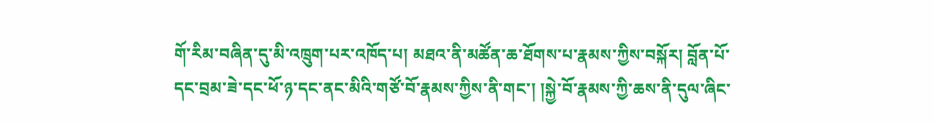གོ་རིམ་བཞིན་དུ་མི་འཁྲུག་པར་འཁོད་པ། མཐའ་ནི་མཚོན་ཆ་ཐོགས་པ་རྣམས་ཀྱིས་བསྐོར། བློན་པོ་དང་བྲམ་ཟེ་དང་ཕོ་ཉ་དང་ནང་མིའི་གཙོ་བོ་རྣམས་ཀྱིས་ནི་གང་། །སྐྱེ་བོ་རྣམས་ཀྱི་ཆས་ནི་དུལ་ཞིང་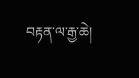བརྟན་ལ་རྒྱ་ཆེ།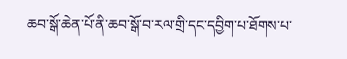ཆབ་སྒོ་ཆེན་པོ་ནི་ཆབ་སྒོ་བ་རལ་གྲི་དང་དབྱིག་པ་ཐོགས་པ་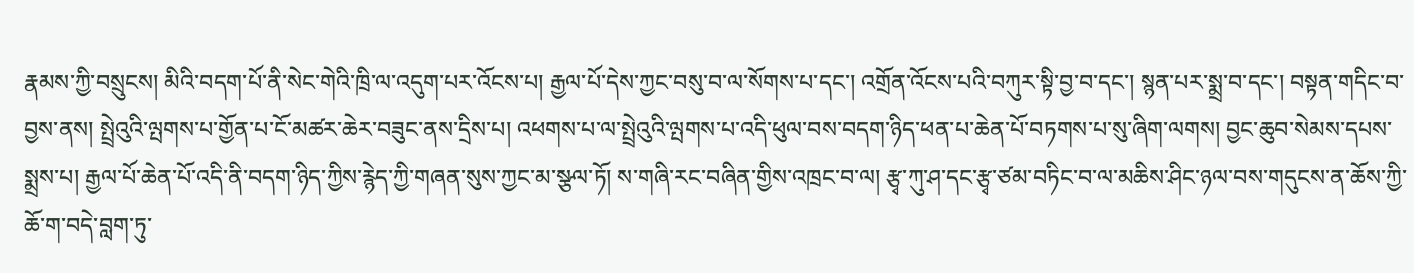རྣམས་ཀྱི་བསྲུངས། མིའི་བདག་པོ་ནི་སེང་གེའི་ཁྲི་ལ་འདུག་པར་འོངས་པ། རྒྱལ་པོ་དེས་ཀྱང་བསུ་བ་ལ་སོགས་པ་དང་། འགྲོན་འོངས་པའི་བཀུར་སྟི་བྱ་བ་དང་། སྙན་པར་སྨྲ་བ་དང་། བསྟན་གདིང་བ་བྱས་ནས། སྤྲེའུའི་ལྤགས་པ་གྱོན་པ་ངོ་མཚར་ཆེར་བཟུང་ནས་དྲིས་པ། འཕགས་པ་ལ་སྤྲེའུའི་ལྤགས་པ་འདི་ཕུལ་བས་བདག་ཉིད་ཕན་པ་ཆེན་པོ་བཏགས་པ་སུ་ཞིག་ལགས། བྱང་ཆུབ་སེམས་དཔས་སྨྲས་པ། རྒྱལ་པོ་ཆེན་པོ་འདི་ནི་བདག་ཉིད་ཀྱིས་རྙེད་ཀྱི་གཞན་སུས་ཀྱང་མ་སྩལ་ཏོ། ས་གཞི་རང་བཞིན་གྱིས་འཁྲང་བ་ལ། རྩྭ་ཀུ་ཤ་དང་རྩྭ་ཙམ་བཏིང་བ་ལ་མཆིས་ཤིང་ཉལ་བས་གདུངས་ན་ཆོས་ཀྱི་ཆོ་ག་བདེ་བླག་ཏུ་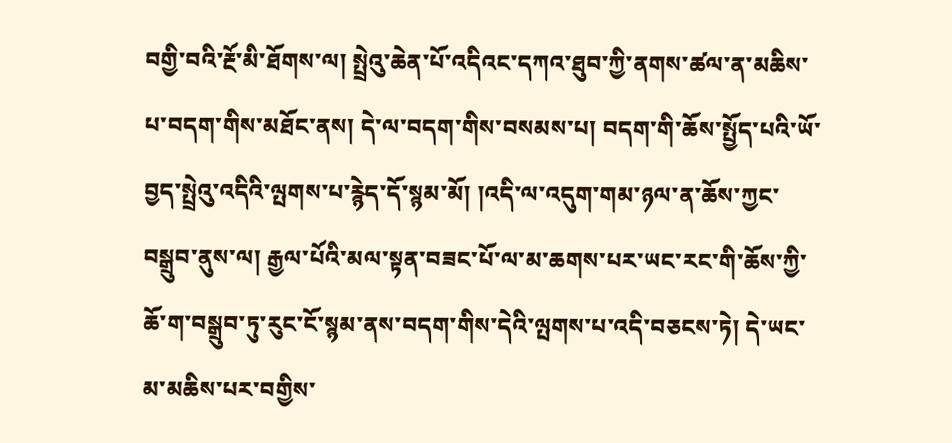བགྱི་བའི་རྔོ་མི་ཐོགས་ལ། སྤྲེའུ་ཆེན་པོ་འདིའང་དཀའ་ཐུབ་ཀྱི་ནགས་ཚལ་ན་མཆིས་པ་བདག་གིས་མཐོང་ནས། དེ་ལ་བདག་གིས་བསམས་པ། བདག་གི་ཆོས་སྤྱོད་པའི་ཡོ་བྱད་སྤྲེའུ་འདིའི་ལྤགས་པ་རྙེད་དོ་སྙམ་མོ། །འདི་ལ་འདུག་གམ་ཉལ་ན་ཆོས་ཀྱང་བསྒྲུབ་ནུས་ལ། རྒྱལ་པོའི་མལ་སྟན་བཟང་པོ་ལ་མ་ཆགས་པར་ཡང་རང་གི་ཆོས་ཀྱི་ཆོ་ག་བསྒྲུབ་ཏུ་རུང་ངོ་སྙམ་ནས་བདག་གིས་དེའི་ལྤགས་པ་འདི་བཅངས་ཏེ། དེ་ཡང་མ་མཆིས་པར་བགྱིས་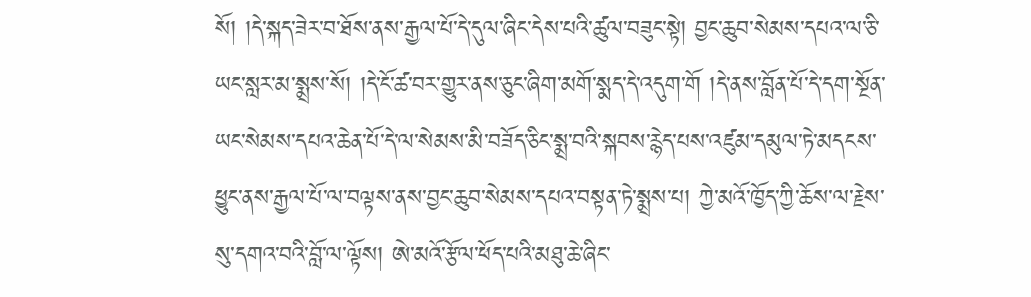སོ། །དེ་སྐད་ཟེར་བ་ཐོས་ནས་རྒྱལ་པོ་དེ་དུལ་ཞིང་དེས་པའི་ཚུལ་བཟུང་སྟེ། བྱང་ཆུབ་སེམས་དཔའ་ལ་ཅི་ཡང་སླར་མ་སྨྲས་སོ། །དེ་ངོ་ཚ་བར་གྱུར་ནས་ཅུང་ཞིག་མགོ་སྨད་དེ་འདུག་གོ །དེ་ནས་བློན་པོ་དེ་དག་སྔོན་ཡང་སེམས་དཔའ་ཆེན་པོ་དེ་ལ་སེམས་མི་བཟོད་ཅིང་སྨྲ་བའི་སྐབས་རྙེད་པས་འཛུམ་དམུལ་ཏེ་མདངས་ཕྱུང་ནས་རྒྱལ་པོ་ལ་བལྟས་ནས་བྱང་ཆུབ་སེམས་དཔའ་བསྟན་ཏེ་སྨྲས་པ། ཀྱེ་མའོ་ཁྱོད་ཀྱི་ཆོས་ལ་རྗེས་སུ་དགའ་བའི་བློ་ལ་ལྟོས། ཨེ་མའོ་རྩོལ་ཕོད་པའི་མཐུ་ཆེ་ཞིང་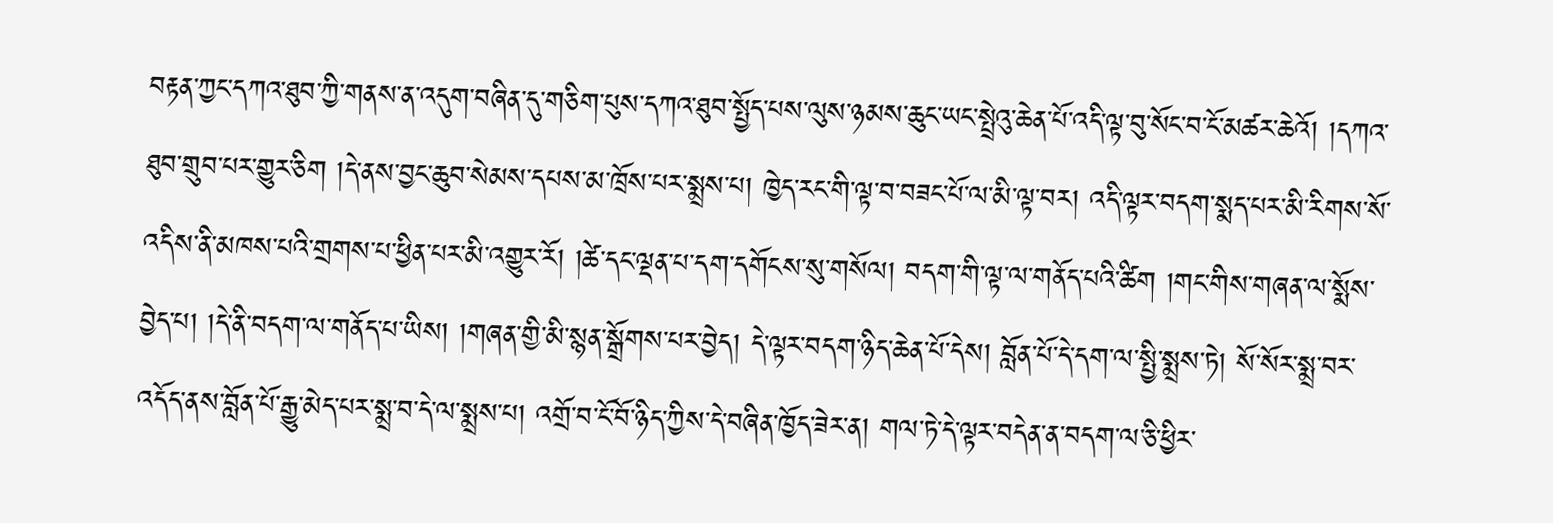བརྟན་ཀྱང་དཀའ་ཐུབ་ཀྱི་གནས་ན་འདུག་བཞིན་དུ་གཅིག་པུས་དཀའ་ཐུབ་སྤྱོད་པས་ལུས་ཉམས་ཆུང་ཡང་སྤྲེའུ་ཆེན་པོ་འདི་ལྟ་བུ་སོང་བ་ངོ་མཚར་ཆེའོ། །དཀའ་ཐུབ་གྲུབ་པར་གྱུར་ཅིག །དེ་ནས་བྱང་ཆུབ་སེམས་དཔས་མ་ཁྲོས་པར་སྨྲས་པ། ཁྱེད་རང་གི་ལྟ་བ་བཟང་པོ་ལ་མི་ལྟ་བར། འདི་ལྟར་བདག་སྨད་པར་མི་རིགས་སོ་འདིས་ནི་མཁས་པའི་གྲགས་པ་ཕྱིན་པར་མི་འགྱུར་རོ། །ཚེ་དང་ལྡན་པ་དག་དགོངས་སུ་གསོལ། བདག་གི་ལྟ་ལ་གནོད་པའི་ཚིག །གང་གིས་གཞན་ལ་སྨོས་བྱེད་པ། །དེ་ནི་བདག་ལ་གནོད་པ་ཡིས། །གཞན་གྱི་མི་སྙན་སྒྲོགས་པར་བྱེད། དེ་ལྟར་བདག་ཉིད་ཆེན་པོ་དེས། བློན་པོ་དེ་དག་ལ་སྤྱི་སྨྲས་ཏེ། སོ་སོར་སྨྲ་བར་འདོད་ནས་བློན་པོ་རྒྱུ་མེད་པར་སྨྲ་བ་དེ་ལ་སྨྲས་པ། འགྲོ་བ་ངོ་བོ་ཉིད་ཀྱིས་དེ་བཞིན་ཁྱོད་ཟེར་ན། གལ་ཏེ་དེ་ལྟར་བདེན་ན་བདག་ལ་ཅི་ཕྱིར་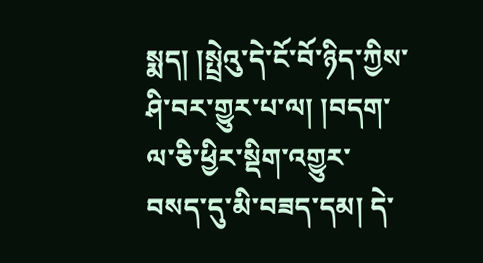སྨད། །སྤྲེའུ་དེ་ངོ་བོ་ཉིད་ཀྱིས་ཤི་བར་གྱུར་པ་ལ། །བདག་ལ་ཅི་ཕྱིར་སྡིག་འགྱུར་བསད་དུ་མི་བཟད་དམ། དེ་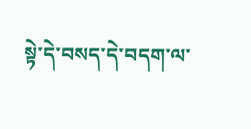སྟེ་དེ་བསད་དེ་བདག་ལ་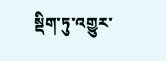སྡིག་ཏུ་འགྱུར་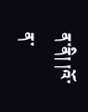ན་ནི། །འོ་ན་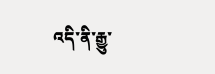འདི་ནི་རྒྱུ་